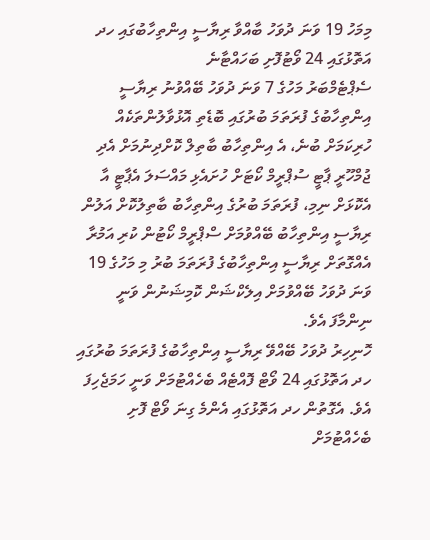މިމަހު 19 ވަނަ ދުވަހު ބާއްވާ ރިޔާސީ އިންތިހާބުގައި ހދ އަތޮޅުގައި 24 ވޯޓުފޮށި ބަހައްޓާނެ
ސެޕްޓެމްބަރު މަހުގެ 7 ވަނަ ދުވަހު ބޭއްވުނު ރިޔާސީ އިންތިހާބުގެ ފުރަތަމަ ބުރުގައި ބޮޑެތި އޮޅުވާލުންތަކެއް ހުރިކަމަށް ބުނެ، އެ އިންތިހާބު ބާތިލް ކޮށްދިނުމަށް އެދި ޖުމްހޫރީ ޕާޓީ ސުޕްރީމް ކޯޓަށް ހުށައެޅި މައްސަލަ އެޕާޓީ އާ އެކޮޅަށް ނިމި، ފުރަތަމަ ބުރުގެ އިންތިހާބު ބާތިލުކޮށް އަލުން ރިޔާސީ އިންތިހާބު ބޭއްވުމަށް ސްޕްރީމް ކޯޓުން ކުރި އަމުރާ އެއްގޮތަށް ރިޔާސީ އިންތިހާބުގެ ފުރަތަމަ ބުރު މި މަހުގެ 19 ވަނަ ދުވަހު ބޭއްވުމަށް އިލެކްޝަން ކޮމިޝަނުން ވަނީ ނިންމާފަ އެވެ.
ހޮނިހިރު ދުވަހު ބޭއްވޭ ރިޔާސީ އިންތިހާބުގެ ފުރަތަމަ ބުރުގައި ހދ އަތޮޅުގައި 24 ވޯޓް ފޮއްޓެއް ބެހެއްޓުމަށް ވަނީ ހަމަޖެހިފަ އެވެ. އެގޮތުން ހދ އަތޮޅުގައި އެންމެ ގިނަ ވޯޓް ފޮށި ބެހެއްޓުމަށް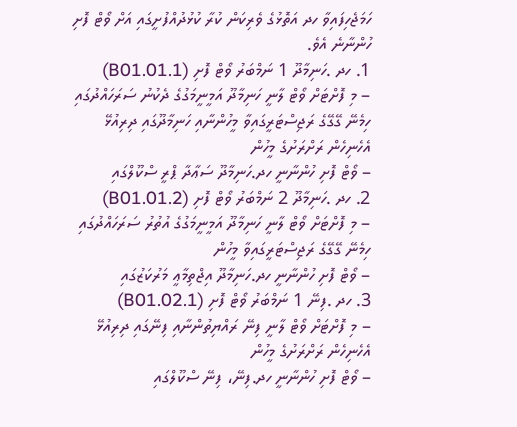ހަމަޖެހިފައިވާ ހދ އަތޮޅުގެ ވެރިކަން ކުރާ ކުޅުދުއްފުށީގައި އަށް ވޯޓް ފޮށި ހުންނާނެ އެވެ.
1. ހދ .ހަނިމާދޫ 1 ނަމްބަރު ވޯޓް ފޮށި (B01.01.1)
– މި ފޮށްޓަށް ވޯޓް ލާނީ ހަނިމާދޫ އަމީނީމަގުގެ ދެކުނު ސަރަހައްދުގައި ހިމެނޭ ގޭގޭގެ ރަޖިސްޓަރީގައިވާ މީހުންނާއި ހަނިމާދޫގައި ދިރިއުޅޭ އެހެނިހެން ރަށްރަށުގެ މީހުން
– ވޯޓް ފޮށި ހުންނާނީ ހދ.ހަނިމާދޫ ސަޢާދާ ޕްރީ ސްކޫލްގައި
2. ހދ .ހަނިމާދޫ 2 ނަމްބަރު ވޯޓް ފޮށި (B01.01.2)
– މި ފޮށްޓަށް ވޯޓް ލާނީ ހަނިމާދޫ އަމީނީމަގުގެ އުތުރު ސަރަހައްދުގައި ހިމެނޭ ގޭގޭގެ ރަޖިސްޓަރީގައިވާ މީހުން
– ވޯޓް ފޮށި ހުންނާނީ ހދ.ހަނިމާދޫ އިޖްތިމާޢީ މަރުކަޒުގައި
3. ހދ .ފިނޭ 1 ނަމްބަރު ވޯޓް ފޮށި (B01.02.1)
– މި ފޮށްޓަށް ވޯޓް ލާނީ ފިނޭ ރައްޔިތުންނާއި ފިނޭގައި ދިރިއުޅޭ އެހެނިހެން ރަށްރަށުގެ މީހުން
– ވޯޓް ފޮށި ހުންނާނީ ހދ.ފިނޭ، ފިނޭ ސްކޫލްގައި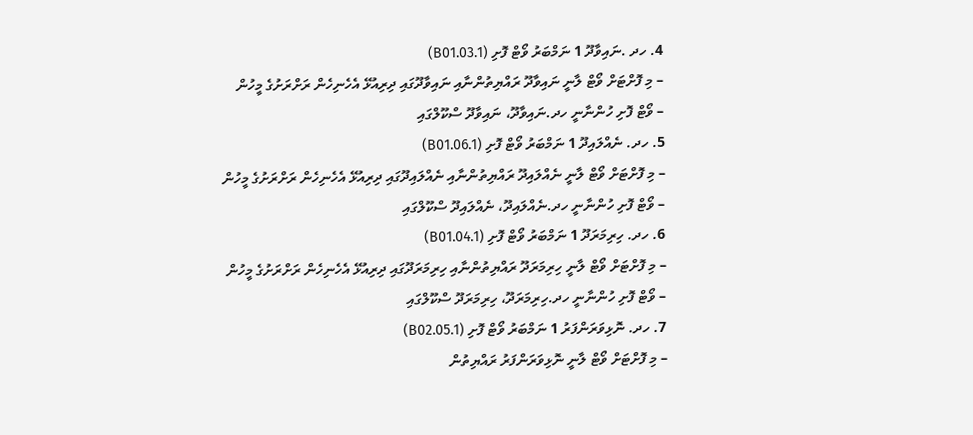4. ހދ .ނައިވާދޫ 1 ނަމްބަރު ވޯޓް ފޮށި (B01.03.1)
– މި ފޮށްޓަށް ވޯޓް ލާނީ ނައިވާދޫ ރައްޔިތުންނާއި ނައިވާދޫގައި ދިރިއުޅޭ އެހެނިހެން ރަށްރަށުގެ މީހުން
– ވޯޓް ފޮށި ހުންނާނީ ހދ.ނައިވާދޫ، ނައިވާދޫ ސްކޫލްގައި
5. ހދ. ނެއްލައިދޫ 1 ނަމްބަރު ވޯޓް ފޮށި (B01.06.1)
– މި ފޮށްޓަށް ވޯޓް ލާނީ ނެއްލައިދޫ ރައްޔިތުންނާއި ނެއްލައިދޫގައި ދިރިއުޅޭ އެހެނިހެން ރަށްރަށުގެ މީހުން
– ވޯޓް ފޮށި ހުންނާނީ ހދ.ނެއްލައިދޫ، ނެއްލައިދޫ ސްކޫލްގައި
6. ހދ. ހިރިމަރަދޫ 1 ނަމްބަރު ވޯޓް ފޮށި (B01.04.1)
– މި ފޮށްޓަށް ވޯޓް ލާނީ ހިރިމަރަދޫ ރައްޔިތުންނާއި ހިރިމަރަދޫގައި ދިރިއުޅޭ އެހެނިހެން ރަށްރަށުގެ މީހުން
– ވޯޓް ފޮށި ހުންނާނީ ހދ.ހިރިމަރަދޫ، ހިރިމަރަދޫ ސްކޫލްގައި
7. ހދ. ނޮޅިވަރަންފަރު 1 ނަމްބަރު ވޯޓް ފޮށި (B02.05.1)
– މި ފޮށްޓަށް ވޯޓް ލާނީ ނޮޅިވަރަންފަރު ރައްޔިތުން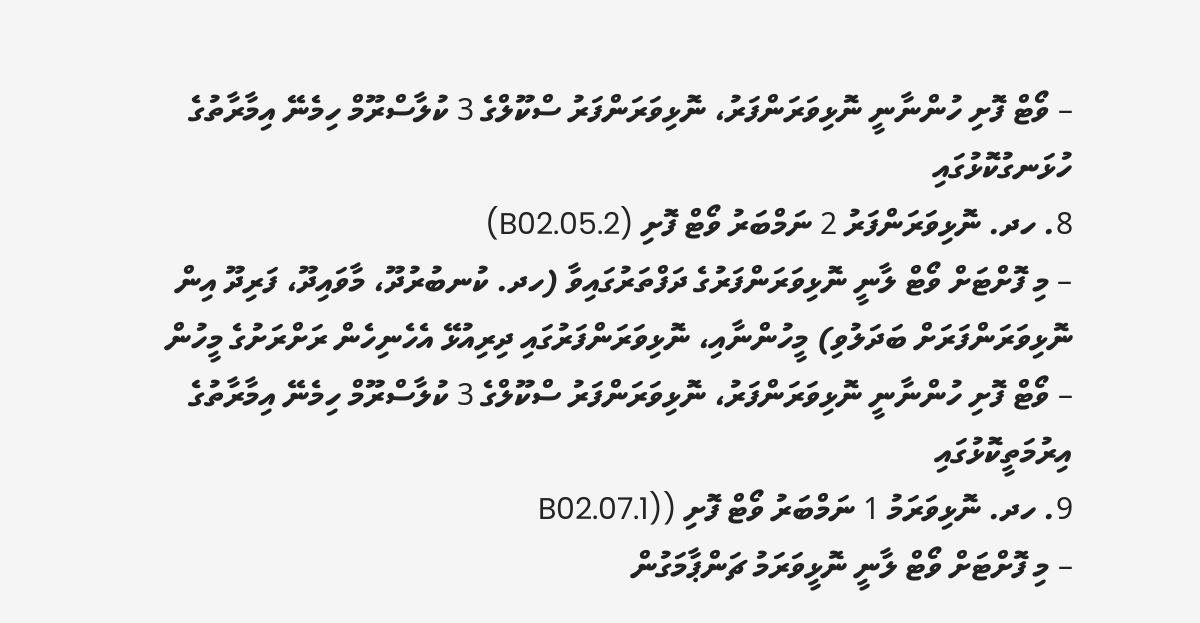– ވޯޓް ފޮށި ހުންނާނީ ނޮޅިވަރަންފަރު، ނޮޅިވަރަންފަރު ސްކޫލްގެ 3 ކުލާސްރޫމް ހިމެނޭ އިމާރާތުގެ ހުޅަނގުކޮޅުގައި
8. ހދ. ނޮޅިވަރަންފަރު 2 ނަމްބަރު ވޯޓް ފޮށި (B02.05.2)
– މި ފޮށްޓަށް ވޯޓް ލާނީ ނޮޅިވަރަންފަރުގެ ދަފްތަރުގައިވާ (ހދ. ކުނބުރުދޫ، މާވައިދޫ، ފަރިދޫ އިން ނޮޅިވަރަންފަރަށް ބަދަލުވި) މީހުންނާއި، ނޮޅިވަރަންފަރުގައި ދިރިއުޅޭ އެހެނިހެން ރަށްރަށުގެ މީހުން
– ވޯޓް ފޮށި ހުންނާނީ ނޮޅިވަރަންފަރު، ނޮޅިވަރަންފަރު ސްކޫލްގެ 3 ކުލާސްރޫމް ހިމެނޭ އިމާރާތުގެ އިރުމަތީކޮޅުގައި
9. ހދ. ނޮޅިވަރަމު 1 ނަމްބަރު ވޯޓް ފޮށި ((B02.07.1
– މި ފޮށްޓަށް ވޯޓް ލާނީ ނޮޅީވަރަމު ޗަންޕާމަގުން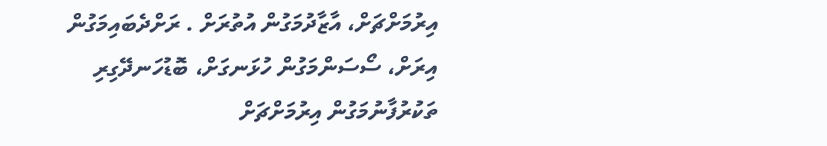އިރުމަށްޗަށް، އާޒާދުމަގުން އުތުރަށް . ރަށްދެބައިމަގުން އިރަށް، ސޯސަންމަގުން ހުޅަނގަށް، ބޮޑުހަނދޭގިރި ތަކުރުފާނުމަގުން އިރުމަށްޗަށް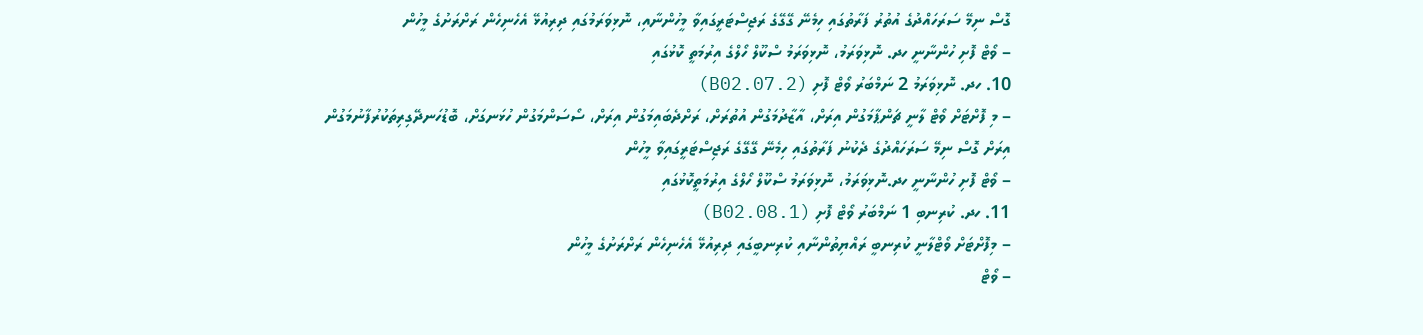ގޮސް ނިމޭ ސަރަހައްދުގެ އުތުރު ފަރާތުގައި ހިމެނޭ ގޭގޭގެ ރަޖިސްޓަރީގައިވާ މީހުންނާއި، ނޮޅިވަރަމުގައި ދިރިއުޅޭ އެހެނިހެން ރަށްރަށުގެ މީހުން
– ވޯޓް ފޮށި ހުންނާނީ ހދ. ނޮޅިވަރަމު، ނޮޅިވަރަމު ސްކޫލް ހޯލްގެ އިރުމަތީ ކޮޅުގައި
10. ހދ. ނޮޅިވަރަމު 2 ނަމްބަރު ވޯޓް ފޮށި (B02.07.2)
– މި ފޮށްޓަށް ވޯޓް ލާނީ ޗަންޕާމަގުން އިރަށް، އާޒާދުމަގުން އުތުރަށް، ރަށްދެބައިމަގުން އިރަށް، ސޯސަންމަގުން ހުޅަނގަށް، ބޮޑުހަނދޭގިރިތަކުރުފާނުމަގުން އިރަށް ގޮސް ނިމޭ ސަރަހައްދުގެ ދެކުނު ފަރާތުގައި ހިމެނޭ ގޭގޭގެ ރަޖިސްޓަރީގައިވާ މީހުން
– ވޯޓް ފޮށި ހުންނާނީ ހދ.ނޮޅިވަރަމު، ނޮޅިވަރަމު ސްކޫލް ހޯލްގެ އިރުމަތީކޮޅުގައި
11. ހދ. ކުރިނބި 1 ނަމްބަރު ވޯޓް ފޮށި (B02.08.1)
– މިފޮށްޓަށް ވޯޓްލާނީ ކުރިނބީ ރައްޔިތުންނާއި ކުރިނބީގައި ދިރިއުޅޭ އެހެނިހެން ރަށްރަށުގެ މީހުން
– ވޯޓް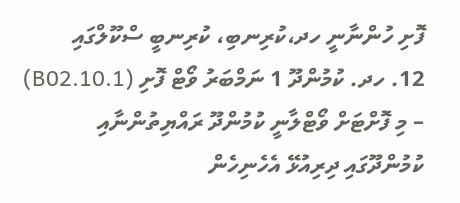ފޮށި ހުންނާނީ ހދ،ކުރިނބި، ކުރިނބީ ސްކޫލްގައި
12. ހދ. ކުމުންދޫ 1 ނަމްބަރު ވޯޓް ފޮށި (B02.10.1)
– މި ފޮށްޓަށް ވޯޓްލާނީ ކުމުންދޫ ރައްޔިތުންނާއި ކުމުންދޫގައި ދިރިއުޅޭ އެހެނިހެން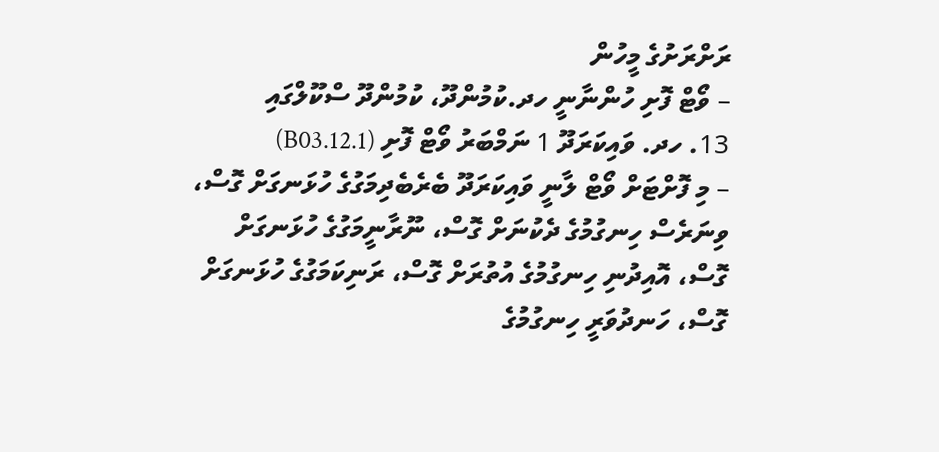ރަށްރަށުގެ މީހުން
– ވޯޓް ފޮށި ހުންނާނީ ހދ.ކުމުންދޫ، ކުމުންދޫ ސްކޫލްގައި
13. ހދ. ވައިކަރަދޫ 1 ނަމްބަރު ވޯޓް ފޮށި (B03.12.1)
– މި ފޮށްޓަށް ވޯޓް ލާނީ ވައިކަރަދޫ ބެރެބެދިމަގުގެ ހުޅަނގަށް ގޮސް، ވިނަރެސް ހިނގުމުގެ ދެކުނަށް ގޮސް، ނޫރާނީމަގުގެ ހުޅަނގަށް ގޮސް، އޮއިދުނި ހިނގުމުގެ އުތުރަށް ގޮސް، ރަނިކަމަގުގެ ހުޅަނގަށް ގޮސް، ހަނދުވަރީ ހިނގުމުގެ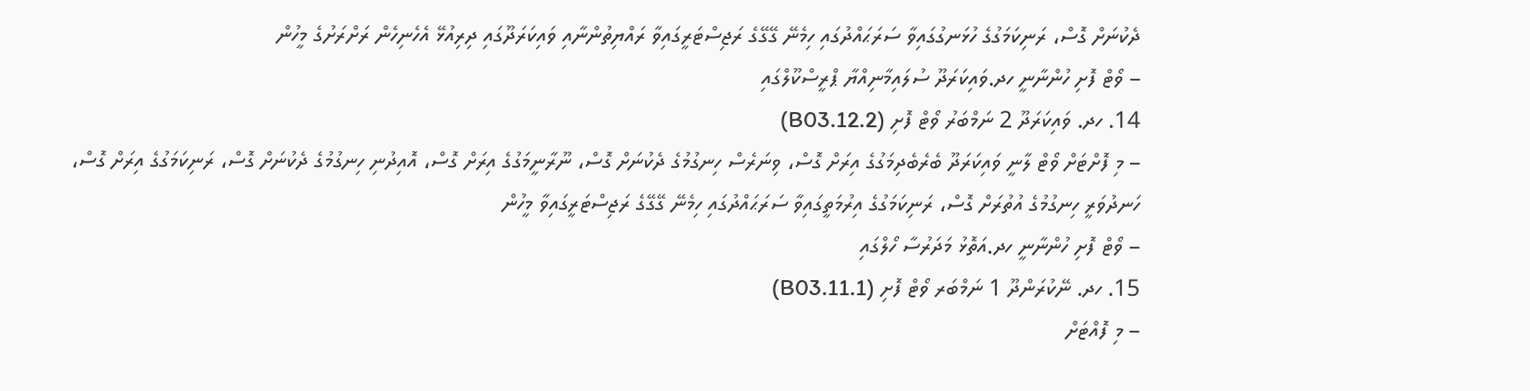ދެކުނަށް ގޮސް، ރަނިކަމަގުގެ ހުޅަނގުގައިވާ ސަރަޙައްދުގައި ހިމެނޭ ގޭގޭގެ ރަޖިސްޓަރީގައިވާ ރައްޔިތުންނާއި ވައިކަރަދޫގައި ދިރިއުޅޭ އެހެނިހެން ރަށްރަށުގެ މީހުން
– ވޯޓް ފޮށި ހުންނާނީ ހދ.ވައިކަރަދޫ ސުލައިމާނިއްޔާ ޕްރީސްކޫލްގައި
14. ހދ. ވައިކަރަދޫ 2 ނަމްބަރު ވޯޓް ފޮށި (B03.12.2)
– މި ފޮށްޓަށް ވޯޓް ލާނީ ވައިކަރަދޫ ބެރެބެދިމަގުގެ އިރަށް ގޮސް، ވިނަރެސް ހިނގުމުގެ ދެކުނަށް ގޮސް، ނޫރާނީމަގުގެ އިރަށް ގޮސް، އޮއިދުނި ހިނގުމުގެ ދެކުނަށް ގޮސް، ރަނިކަމަގުގެ އިރަށް ގޮސް، ހަނދުވަރީ ހިނގުމުގެ އުތުރަށް ގޮސް، ރަނިކަމަގުގެ އިރުމަތީގައިވާ ސަރަޙައްދުގައި ހިމެނޭ ގޭގޭގެ ރަޖިސްޓަރީގައިވާ މީހުން
– ވޯޓް ފޮށި ހުންނާނީ ހދ.އަތޮޅު މަދަރުސާ ހޯލްގައި
15. ހދ. ނޭކުރަންދޫ 1 ނަމްބަރ ވޯޓް ފޮށި (B03.11.1)
– މި ފޮއްޓަށް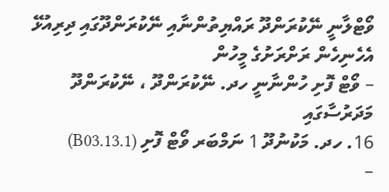ވޯޓްލާނީ ނޭކުރަންދޫ ރައްޔިތުންނާއި ނޭކުރަންދޫގައި ދިރިއުޅޭ އެހެނިހެން ރަށްރަށުގެ މީހުން
– ވޯޓް ފޮށި ހުންނާނީ ހދ. ނޭކުރަންދޫ ، ނޭކުރަންދޫ މަދަރުސާގައި
16. ހދ. މަކުނުދޫ 1 ނަމްބަރ ވޯޓް ފޮށި (B03.13.1)
–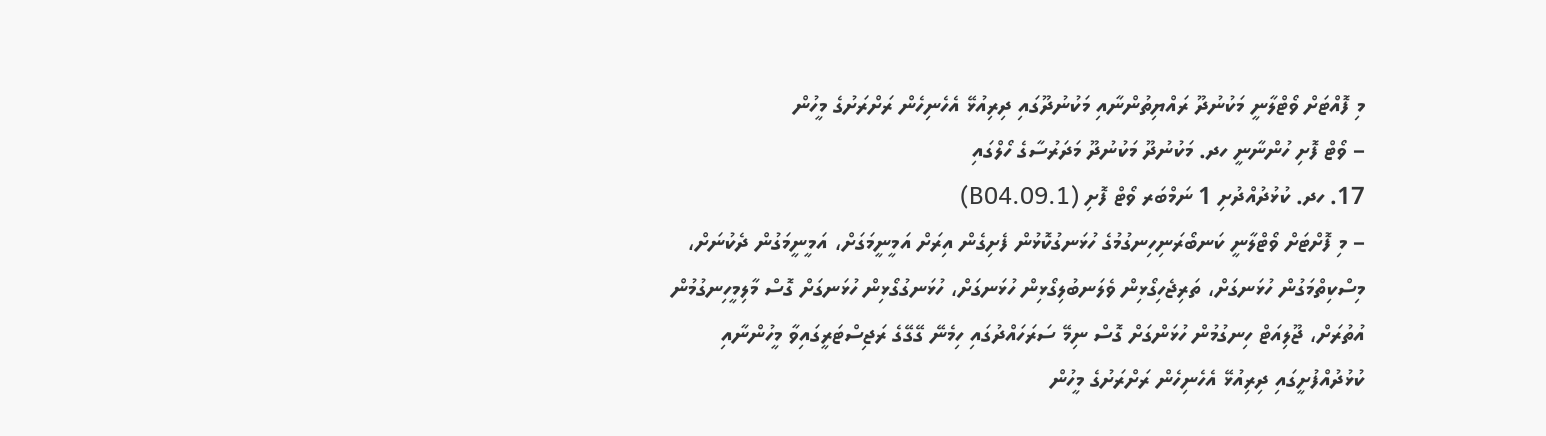މި ފޮއްޓަށް ވޯޓްލާނީ މަކުނުދޫ ރައްޔިތުންނާއި މަކުނުދޫގައި ދިރިއުޅޭ އެހެނިހެން ރަށްރަށުގެ މީހުން
– ވޯޓް ފޮށި ހުންނާނީ ހދ. މަކުނުދޫ މަކުނުދޫ މަދަރުސާގެ ހޯލްގައި
17. ހދ. ކުޅުދުއްދުށި 1 ނަމްބަރ ވޯޓް ފޮށި (B04.09.1)
– މި ފޮށްޓަށް ވޯޓްލާނީ ކަނބޯރަނިހިނގުމުގެ ހުޅަނގުކޮޅުން ފެށިގެން އިރަށް އަމީނީމަގަށް، އަމީނީމަގުން ދެކުނަށް، މިސްކިތްމަގުން ހުޅަނގަށް، ތަރިޖެހިގޯޅިން ވެލަނބުލިގޯޅިން ހުޅަނގަށް، ހުޅަނގުގޯޅިން ހުޅަނގަށް ގޮސް މާލިމީހިނގުމުން އުތުރަށް، ޖޫލިއަޓް ހިނގުމުން ހުޅަންގަށް ގޮސް ނިމޭ ސަރަހައްދުގައި ހިމެނޭ ގޭގޭގެ ރަޖިސްޓަރީގައިވާ މީހުންނާއި ކުޅުދުއްފުށީގައި ދިރިއުޅޭ އެހެނިހެން ރަށްރަށުގެ މީހުން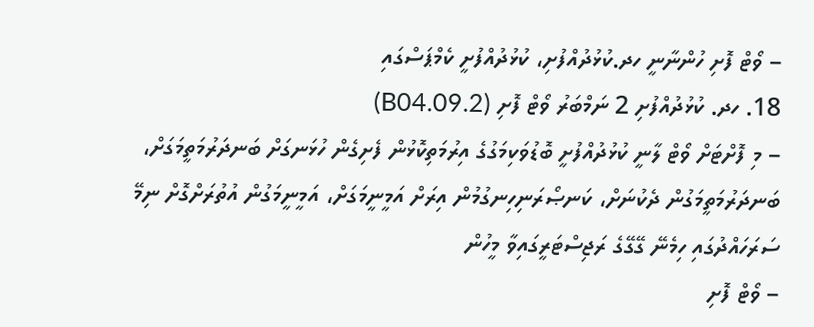– ވޯޓް ފޮށި ހުންނާނީ ހދ.ކުޅުދުއްފުށި، ކުޅުދުއްފުށީ ކެމްޕަސްގައި
18. ހދ. ކުޅުދުއްފުށި 2 ނަމްބަރު ވޯޓް ފޮށި (B04.09.2)
– މި ފޮށްޓަށް ވޯޓް ލާނީ ކުޅުދުއްފުށީ ބޮޑުވަކިމަގުގެ އިރުމަތިކޮޅުން ފެށިގެން ހުޅަނގަށް ބަނދަރުމަތީމަގަށް، ބަނދަރުމަތީމަގުން ދެކުނަށް، ކަނޞޯރަނިހިނގުމުން އިރަށް އަމީނީމަގަށް، އަމީނީމަގުން އުތުރަށްގޮށް ނިމޭ ސަރަހައްދުގައި ހިމެނޭ ގޭގޭގެ ރަޖިސްޓަރީގައިވާ މީހުން
– ވޯޓް ފޮށި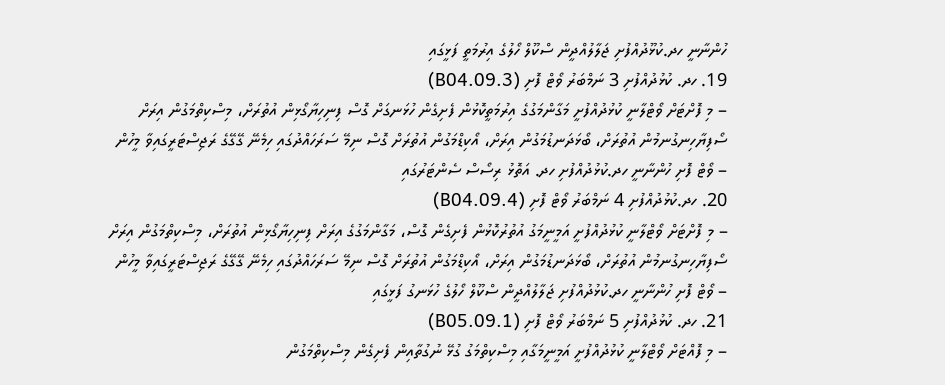ހުންނާނީ ހދ.ކުޅޫދުއްފުށި ޖަލާލުއްދީން ސްކޫލް ހޯލުގެ އިރުމަތީ ފަޅީގައި
19. ހދ. ކުޅުދުއްފުށި 3 ނަމްބަރު ވޯޓް ފޮށި (B04.09.3)
– މި ފޮށްޓަށް ވޯޓްލާނީ ކުޅުދުއްފުށީ މަގާންމަގުގެ އިރުމަތީކޮޅުން ފެށިގެން ހުޅަނގަށް ގޮސް ފިނިހިޔާގޯޅިން އުތުރަށް، މިސްކިތްމަގުން އިރަށް ސޯފިޔާހިނގުނމުން އުތުރަށް، ބޯޅަދަނޑުމަގުން އިރަށް، އޯކިޑްމަގުން އުތުރަށް ގޮސް ނިމޭ ސަރަހައްދުގައި ހިމެނޭ ގޭގޭގެ ރަޖިސްޓަރީގައިވާ މީހުން
– ވޯޓް ފޮށި ހުންނާނީ ހދ.ކުޅުދުއްފުށި ހދ. އަތޮޅު ރިސޯސް ސެންޓަރުގައި
20. ހދ.ކުޅުދުއްފުށި 4 ނަމްބަރު ވޯޓް ފޮށި (B04.09.4)
– މި ފޮށްޓަށް ވޯޓްލާނީ ކުޅުދުއްފުށީ އަމީނީމަގު އުތުރުކޮޅުން ފެށިގެން ގޮސް، މަގާންމަގުގެ އިރަށް ފިނިހިޔާގޯޅިން އުތުރަށް، މިސްކިތްމަގުން އިރަށް ސޯފިޔާހިނގުނމުން އުތުރަށް، ބޯޅަދަނޑުމަގުން އިރަށް، އޯކިޑްމަގުން އުތުރަށް ގޮސް ނިމޭ ސަރަހައްދުގައި ހިމެނޭ ގޭގޭގެ ރަޖިސްޓަރީގައިވާ މީހުން
– ވޯޓް ފޮށި ހުންނާނީ ހދ.ކުޅުދުއްފުށި ޖަލާލުއްދީން ސްކޫލް ހޯލުގެ ހުޅަނގު ފަޅީގައި
21. ހދ. ކުޅުދުއްފުށި 5 ނަމްބަރު ވޯޓް ފޮށި (B05.09.1)
– މި ފޮއްޓަށް ވޯޓްލާނީ ކުޅުދުއްފުށީ އަމީނީމަގާއި މިސްކިތްމަގު ގުޅޭ ނުގުތާއިން ފެށިގެން މިސްކިތްމަގުން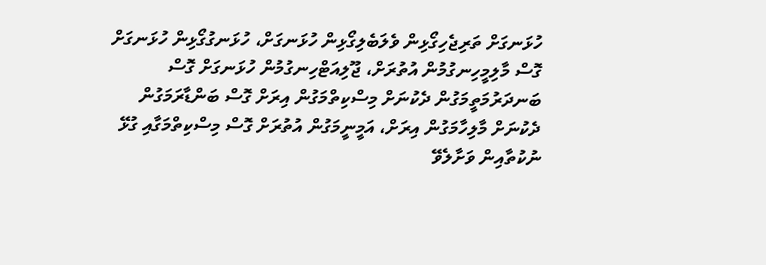ހުޅަނގަށް ތަރިޖެހިގޯޅިން ވެލަބެލިގޯޅިން ހުޅަނގަށް، ހުޅަނގުގޯޅިން ހުޅަނގަށް ގޮސް މާލިމީހިނގުމުން އުތުރަށް، ޖޫލިއަޓްހިނގުމުން ހުޅަނގަށް ގޮސް ބަނދަރުމަތީމަގުން ދެކުނަށް މިސްކިތްމަގުން އިރަށް ގޮސް ބަންޑާރަމަގުން ދެކުނަށް މާލިހާމަގުން އިރަށް، އަމީނީމަގުން އުތުރަށް ގޮސް މިސްކިތްމަގާއި ގުޅޭ ނުކުތާއިން ވަށާލެވޭ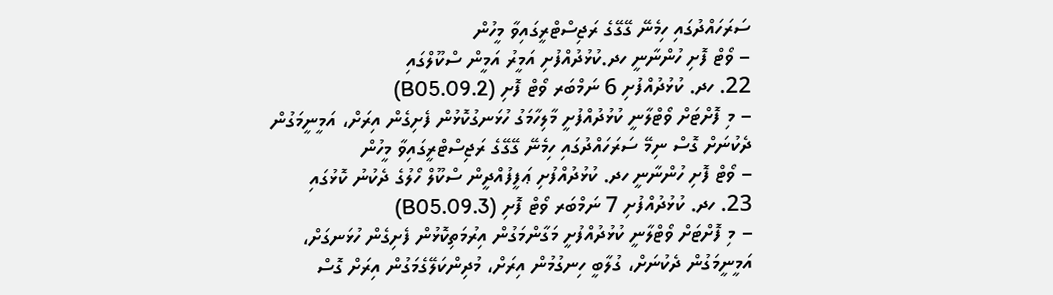ސަރަހައްދުގައި ހިމެނޭ ގޭގޭގެ ރަޖިސްޓްރީގައިވާ މީހުން
– ވޯޓް ފޮށި ހުންނާނީ ހދ.ކުޅުދުއްފުށި އަމީރު އަމީން ސްކޫލްގައި
22. ހދ. ކުޅުދުއްފުށި 6 ނަމްބަރ ވޯޓް ފޮށި (B05.09.2)
– މި ފޮށްޓަށް ވޯޓްލާނީ ކުޅުދުއްފުށީ މާލިހާމަގު ހުޅަނގުކޮޅުން ފެށިގެން އިރަށް، އަމީނީމަގުން ދެކުނަށް ގޮސް ނިމޭ ސަރަހައްދުގައި ހިމެނޭ ގޭގޭގެ ރަޖިސްޓްރީގައިވާ މީހުން
– ވޯޓް ފޮށި ހުންނާނީ ހދ. ކުޅުދުއްފުށި ޢަފީފުއްދީން ސްކޫލް ހޯލުގެ ދެކުނު ކޮޅުގައި
23. ހދ. ކުޅުދުއްފުށި 7 ނަމްބަރ ވޯޓް ފޮށި (B05.09.3)
– މި ފޮށްޓަށް ވޯޓްލާނީ ކުޅުދުއްފުށީ މަގާންމަގުން އިރުމަތިކޮޅުން ފެށިގެން ހުޅަނގަށް، އަމީނީމަގުން ދެކުނަށް، ގުލާބީ ހިނގުމުން އިރަށް، މުދިންކަލޭގެމަގުން އިރަށް ގޮސް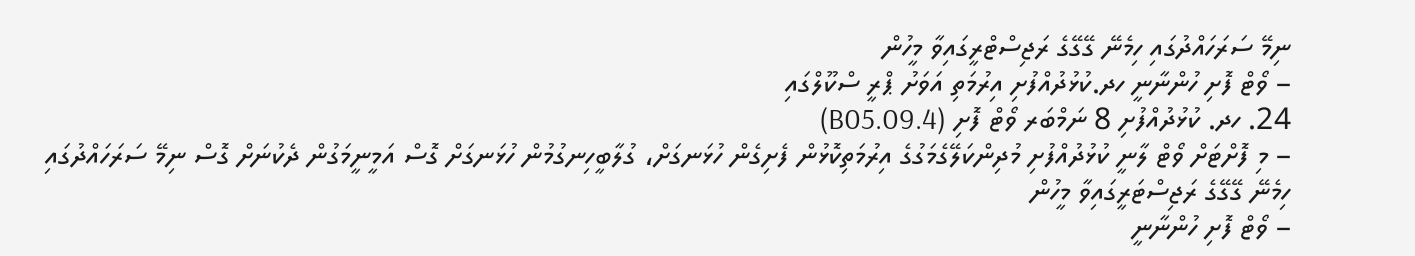ނިމޭ ސަރަހައްދުގައި ހިމެނޭ ގޭގޭގެ ރަޖިސްޓްރީގައިވާ މީހުން
– ވޯޓް ފޮށި ހުންނާނީ ހދ.ކުޅުދުއްފުށި އިރުމަތި އަވަށު ޕްރީ ސްކޫލްގައި
24. ހދ. ކުޅުދުއްފުށި 8 ނަމްބަރ ވޯޓް ފޮށި (B05.09.4)
– މި ފޮށްޓަށް ވޯޓް ލާނީ ކުޅުދުއްފުށި މުދިންކަލޭގެމަގުގެ އިރުމަތިކޮޅުން ފެށިގެން ހުޅަނގަށް، ގުލާބީހިނގުމުން ހުޅަނގަށް ގޮސް އަމީނީމަގުން ދެކުނަށް ގޮސް ނިމޭ ސަރަހައްދުގައި ހިމެނޭ ގޭގޭގެ ރަޖިސްޓަރީގައިވާ މީހުން
– ވޯޓް ފޮށި ހުންނާނީ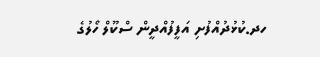ހދ.ކުޅުދުއްފުށި އަފީފުއްދީން ސްކޫލް ހޯލުގެ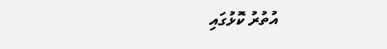އުތުރު ކޮޅުގައި